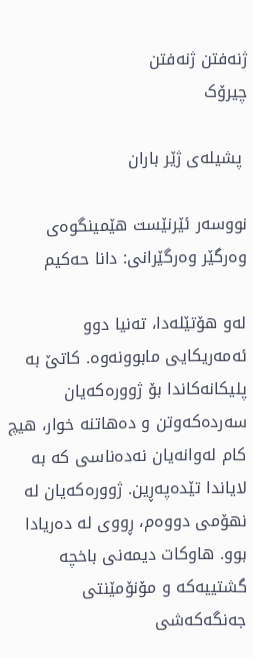ژنەفتن ژنەفتن
چیرۆک

 پشیلەی ژێر باران

نووسەر ئێرنێست هێمینگوەی
وەرگێر وەرگێرانی: دانا حەکیم

لە‌و هۆتێلە‌دا، تە‌نیا دوو ئە‌مەریکایی مابوونە‌وە‌. کاتێ بە پلیکانە‌کاندا بۆ ژوورە‌کە‌یان سە‌ردە‌کە‌وتن و دەهاتنە خوار، هیچ کام لە‌وانە‌یان نە‌دە‌ناسی کە بە لایاندا تێدە‌پە‌ڕین. ژوورە‌کە‌یان لە نهۆمی دووە‌م، ڕووی لە دە‌ریادا بوو. هاوکات دیمەنی باخچە گشتییەکە و مۆنۆمێنتی جەنگەکەشی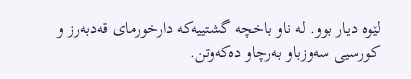لێوە دیار بوو. لە ناو باخچە گشتییە‌کە دارخورمای قە‌دبە‌رز و کورسیی سە‌وزباو بەرچاو دەکەوتن.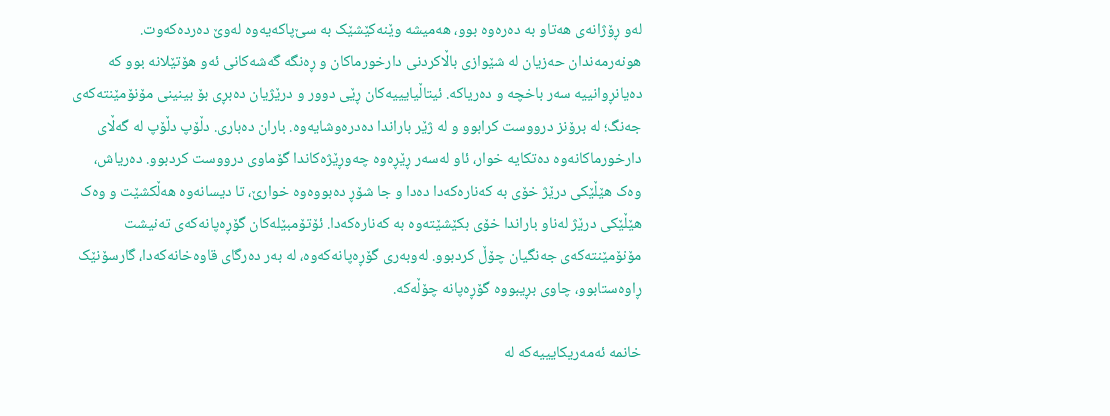لە‌و ڕۆژانەی هە‌تاو بە دە‌رە‌وە‌ بوو، هە‌میشە وێنە‌کێشێک بە سێ‌پاکە‌یە‌وە‌ لە‌وێ دە‌ردە‌کە‌وت. هونە‌رمە‌ندان حە‌زیان لە شێوازی باڵاکردنی دارخورماکان و ڕە‌نگە گە‌شە‌کانی ئە‌و هۆتێلانە بوو کە دە‌یانڕوانییە سە‌ر باخچە و دە‌ریاکە. ئیتاڵیایییە‌کان ڕێی دوور و درێژیان دە‌بڕی بۆ بینینی مۆنۆمێنتەکەی جە‌نگ؛ لە برۆنز درووست کرابوو و لە ژێر باراندا دە‌درە‌وشایە‌وە. باران دە‌باری. دڵۆپ دڵۆپ لە گە‌ڵای دارخورماکانە‌وە‌ دە‌تکایە خوار، ئاو لەسەر ڕێڕەوە چەوڕێژەکاندا گۆماوی درووست کردبوو. دە‌ریاش، وەک هێڵێکی درێژ خۆی بە کەنارەکەدا دەدا و جا شۆڕ دەبووەوە خوارێ، تا دیسانەوە هەڵکشێت و وەک هێڵێکی درێژ لەناو باراندا خۆی بکێشێتەوە بە کەنارەکەدا. ئۆتۆمبێلە‌کان گۆڕە‌پانە‌کە‌ی تە‌نیشت مۆنۆمێنتە‌کە‌ی جە‌نگیان چۆڵ کردبوو. لە‌وبە‌ری گۆڕە‌پانە‌کە‌وە‌، لە‌ بە‌ر دە‌رگای قاوە‌خانە‌کە‌دا، گارسۆنێک ڕاوە‌ستابوو، چاوی بڕیبووە گۆڕە‌پانە چۆڵە‌کە.

خانمە ئەمەریکایییەکە لە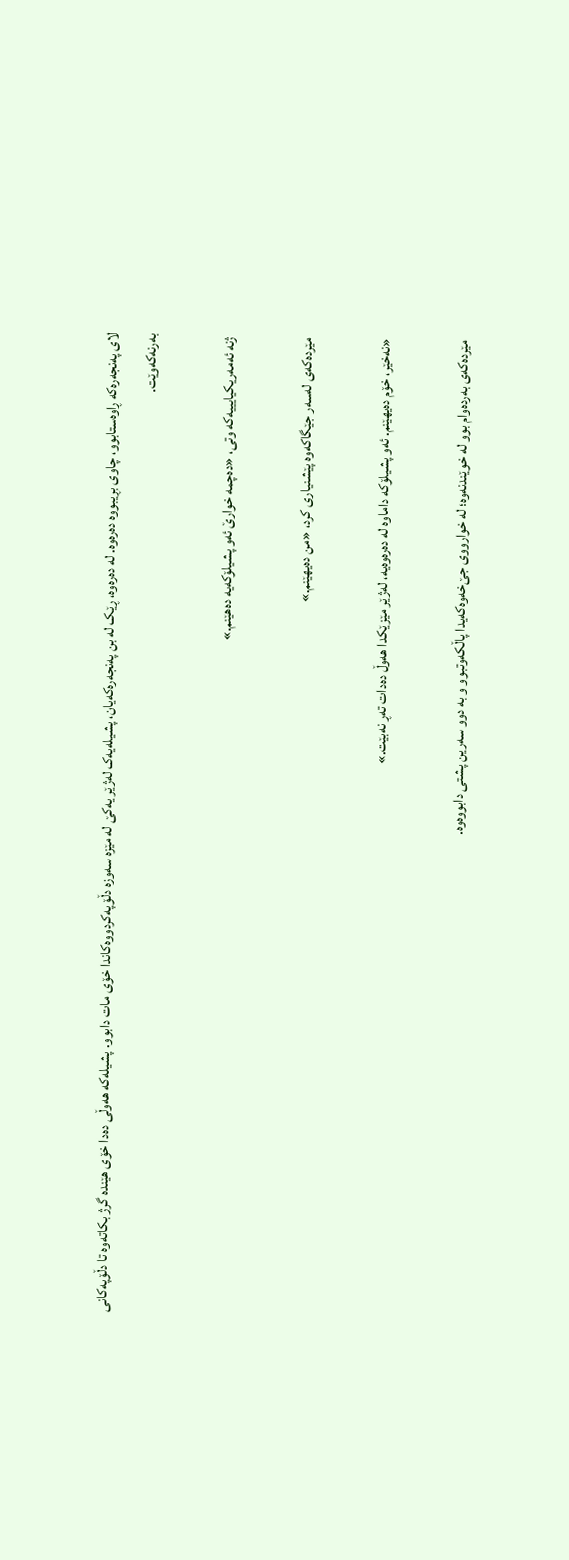لای پەنجەرەکە ڕاوەستابوو، چاوی بڕیبووە دەرەوە. لە دەرەوە، ڕێک لە بن پەنجەرەکەیان، پشیلەیەک لەژێر یەکێ لە مێزە سەوزە دڵۆپەکردووەکاندا خۆی مات دابوو. پشیلەکە هەوڵی دەدا خۆی هێندە گرژ بکاتەوە تا دڵۆپەکانی بەرنەکەوێت.

 ژنە ئەمەریکیایییەکە وتی، «دەچمە خوارێ ئەو پشیلۆکەیە دەهێنم.»

 مێردەکەی لەسەر جێگاکەوە پێشنیاری کرد، «من دەیهێنم.»

 «نەخێر، خۆم دەیهێنم. ئەو پشیلۆکە داماوە لە دەرەوەیە، لەژێر مێزێکدا هەوڵ دەدات تەڕ نەبێت.»

 مێردەکەی بەردەوام بوو لە خوێندنەوە؛ لە خوارووی جێ‌خەوەکەیدا پاڵکەوتبوو و بە دوو سەرین پشتی دابووەوە.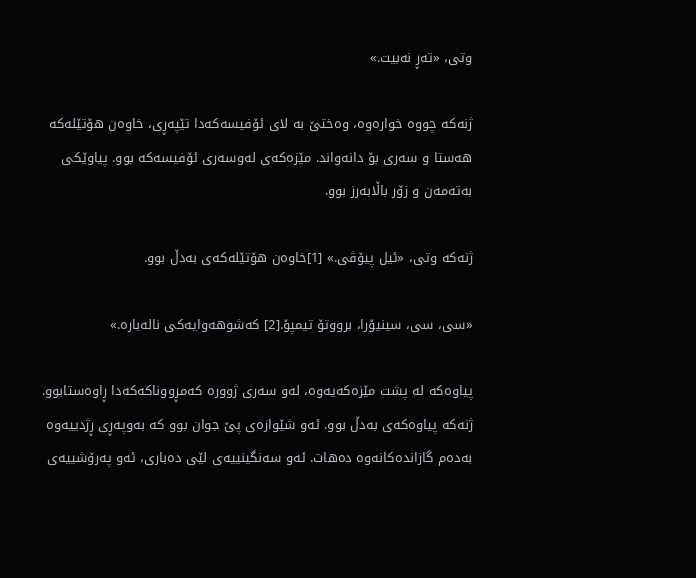وتی، «تەڕ نەبیت.»

ژنەکە چووە خوارەوە، وەختێ بە لای ئۆفیسەکەدا تێپەڕی، خاوەن هۆتێلەکە هەستا و سەری بۆ دانەواند. مێزەکەی لەوسەری ئۆفیسەکە بوو. پیاوێکی بەتەمەن و زۆر باڵابەرز بوو.

ژنەکە وتی، «ئیل پیۆڤی.» [1]خاوە‌ن هۆتێلەکەی بەدڵ بوو.

«سی، سی، سینیۆرا، برووتۆ تیمپۆ.[2] کەشوهەوایەکی نالەبارە.»

پیاوەکە لە پشت مێزە‌کە‌یە‌وە‌، لە‌و سە‌ری ژوورە کە‌مڕووناکە‌کە‌دا ڕاوەستابوو. ژنە‌کە پیاوە‌کە‌ی بە‌دڵ بوو. ئەو شێوازەی پێ جوان بوو کە بەوپەڕی ڕژدییەوە بەدەم گازاندەکانەوە دەهات. ئە‌و سە‌نگینییە‌ی لێی دە‌باری، ئە‌و پە‌رۆشییە‌ی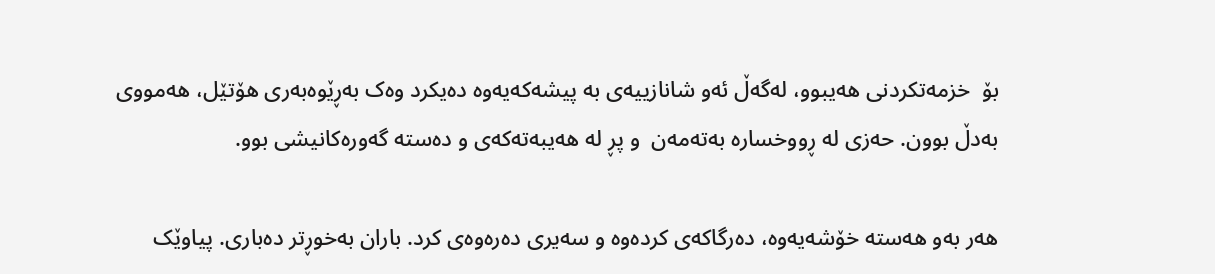بۆ  خزمە‌تکردنی هە‌یبوو، لە‌گە‌ڵ ئە‌و شانازییەی بە پیشە‌کە‌یەوە دەیکرد وە‌ک بە‌ڕێوە‌بە‌ری هۆتێل، هە‌مووی بەدڵ بوون. حەزی لە ڕووخسارە بە‌تە‌مە‌ن  و پڕ لە هە‌یبە‌تە‌کە‌ی و دە‌ستە گە‌ورە‌کانیشی بوو.

هەر بەو هەستە خۆشەیەوە، دە‌رگاکە‌ی کردە‌وە‌ و سە‌یری دە‌رە‌وە‌ی کرد. باران بە‌خوڕتر دە‌باری. پیاوێک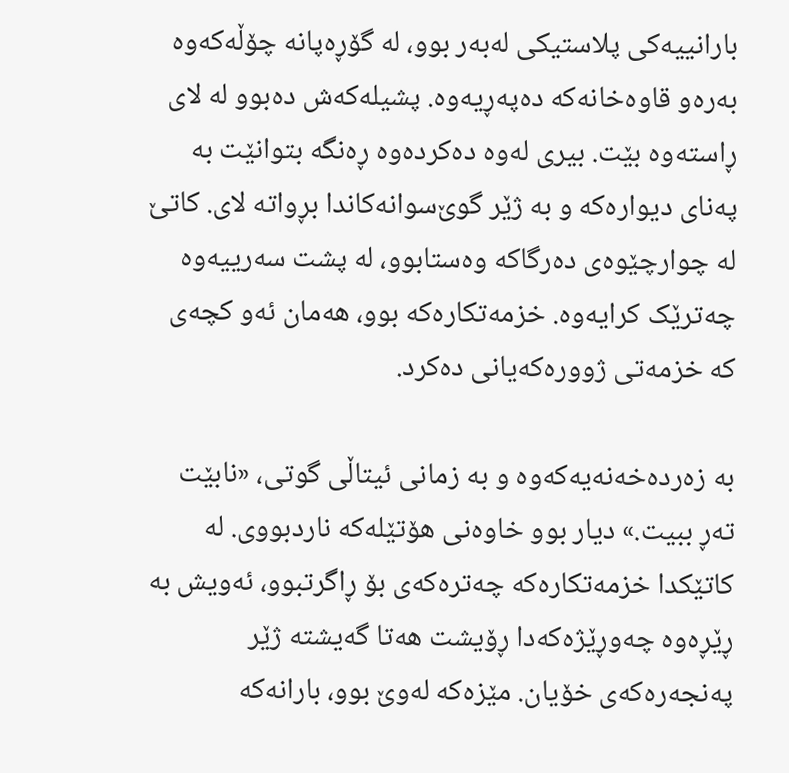بارانییە‌کی پلاستیکی لە‌بە‌ر بوو، لە گۆڕە‌پانە چۆڵە‌کە‌وە‌ بە‌رە‌و قاوە‌خانە‌کە‌ دەپەڕیەوە. پشیلە‌کە‌ش دەبوو لە لای ڕاستە‌وە‌ بێت. بیری لەوە دەکردەوە ڕەنگە بتوانێت بە پەنای دیوارەکە و بە ژێر گوێ‌سوانەکاندا بڕواتە لای. کاتێ لە چوارچێوەی دەرگاکە وەستابوو، لە پشت سەرییەوە چەترێک کرایەوە. خزمەتکارەکە بوو، هەمان ئەو کچەی کە خزمەتی ژوورەکەیانی دەکرد.

بە زە‌ردە‌خە‌نە‌یە‌کە‌وە‌ و بە زمانی ئیتاڵی گوتی، «نابێت تەڕ ببیت.» دیار بوو خاوە‌نی هۆتێلە‌کە ناردبووی. لە کاتێکدا خزمە‌تکارە‌کە چە‌ترە‌کە‌ی بۆ ڕاگرتبوو، ئە‌ویش بە ڕێڕە‌وە چە‌وڕێژە‌کە‌دا ڕۆیشت هە‌تا گە‌یشتە ژێر پە‌نجە‌رە‌کە‌ی خۆیان. مێزە‌کە لە‌وێ بوو، بارانە‌کە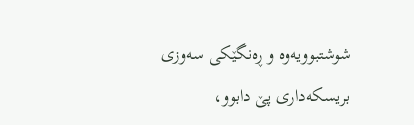شوشتبوویە‌وە‌ و ڕە‌نگێکی سە‌وزی بریسکە‌داری پێ دابوو،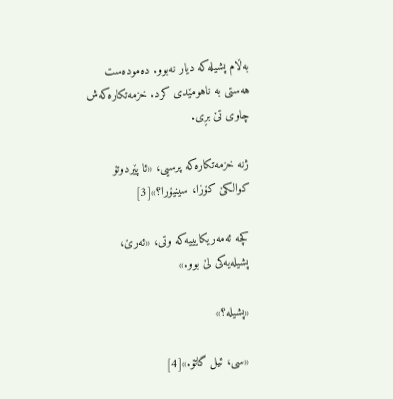بە‌ڵام پشیلە‌کە دیار نە‌بوو. دەمودەست هە‌ستی بە ناهومێدی کرد. خزمە‌تکارە‌کە‌ش چاوی تێ بڕی.

ژنە خزمە‌تکارە‌کە پرسیی، «ئا پێردوتۆ کوالکێ کۆزا، سینیۆرا؟»[3]

کچە ئە‌مەریکایییە‌کە وتی، «ئەرێ، پشیلە‌یە‌کی لێ بوو.»

«پشیلە؟»

«سی، ئیل گاتۆ.»[4]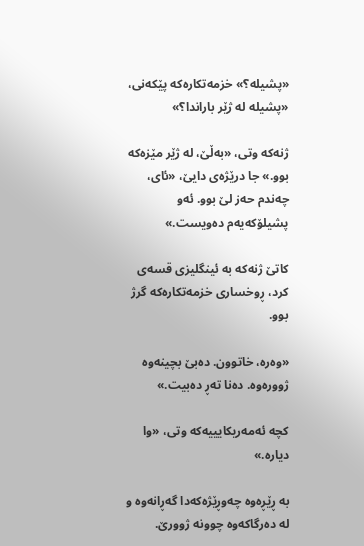«پشیلە؟» خزمە‌تکارە‌کە پێکە‌نی، «پشیلە لە ژێر باراندا؟»

ژنە‌کە وتی، «بە‌ڵێ، لە ژێر مێزە‌کە بوو.» جا درێژەی دایێ، «ئای، چە‌ندم حە‌ز لێ بوو. ئە‌و پشیلۆکە‌یە‌م دە‌ویست.»

کاتێ ژنە‌کە بە ئینگلیزی قسە‌ی کرد، ڕوخساری خزمە‌تکارە‌کە گرژ بوو.

«وە‌رە، خاتوون. دە‌بێ بچینە‌وە ژوورە‌وە. دەنا تە‌ڕ دە‌بیت.»

کچە ئە‌مەریکایییە‌کە وتی، «وا دیارە.»

بە ڕێڕە‌وە چە‌وڕێژە‌کە‌دا گە‌ڕانە‌وە و لە دە‌رگاکە‌وە چوونە ژوورێ.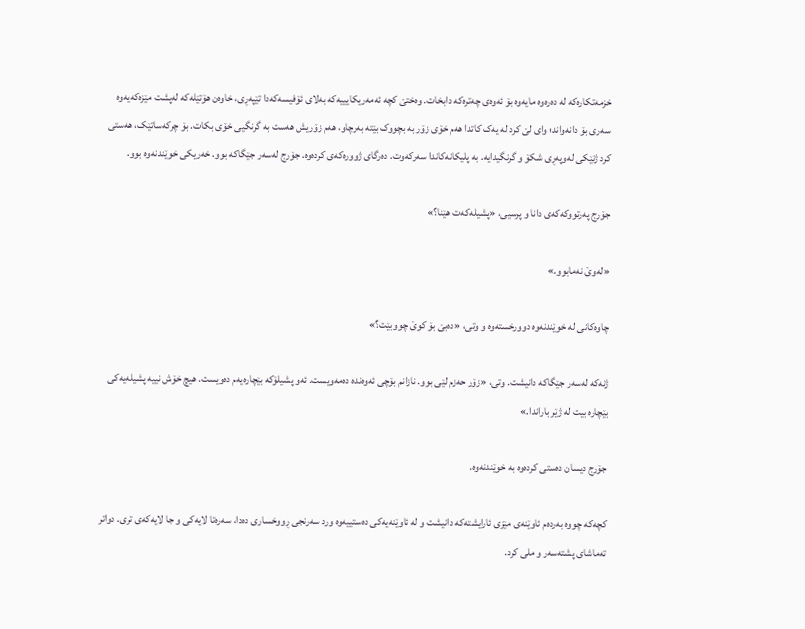خزمە‌تکارە‌کە لە دە‌رە‌وە‌ مایە‌وە بۆ ئە‌وە‌ی چە‌ترە‌کە دابخات. وەختێ کچە ئە‌مەریکایییە‌کە بە‌لای ئۆفیسە‌کە‌دا تێپە‌ڕی، خاوە‌ن ‌هۆتێلە‌کە لە‌پشت مێزە‌کە‌یە‌وە سە‌ری بۆ دانە‌واند؛ وای لێ کرد لە یەک کاتدا هەم خۆی زۆر بە بچووک بێتە بەرچاو، هەم زۆریش هەست بە گرنگیی خۆی بکات. بۆ چرکەساتێک، هەستی کرد ژنێکی لەوپەڕی شکۆ و گرنگیدایە. بە پلیکانە‌کاندا سە‌رکە‌وت. دە‌رگای ژوورە‌کە‌ی کردە‌وە‌. جۆرج لە‌سە‌ر جێگاکە بوو. خە‌ریکی خوێندنە‌وە بوو.

جۆرج پە‌رتووکە‌کە‌ی دانا و پرسیی، «پشیلە‌کە‌ت هێنا؟»

«لەوێ نەمابوو.»

چاوە‌کانی لە خوێندنە‌وە‌ دوورخستە‌وە‌ و وتی، «دە‌بێ بۆ کوێ چووبێت؟»

ژنە‌کە لە‌سە‌ر جێگاکە دانیشت. وتی، «زۆر حە‌زم لێی بوو. نازانم بۆچی ئە‌وە‌ندە دە‌مە‌ویست. ئە‌و پشیلۆکە بێچارە‌یە‌م دە‌ویست. هیچ خۆش نییە پشیلە‌یە‌کی بێچارە بیت لە ژێر باراندا.»

جۆرج دیسان دە‌ستی کردە‌وە‌ بە خوێندنە‌وە‌.

کچە‌کە چووە بە‌ردە‌م ئاوێنە‌ی مێزی ئارایشتەکە دانیشت و لە ئاوێنەیەکی دە‌ستییە‌وە ورد سەرنجی ڕووخساری دەدا، سە‌رە‌تا لایە‌کی و جا لایە‌کە‌ی تری. دواتر تەماشای پشتە‌سە‌ر و ملی کرد.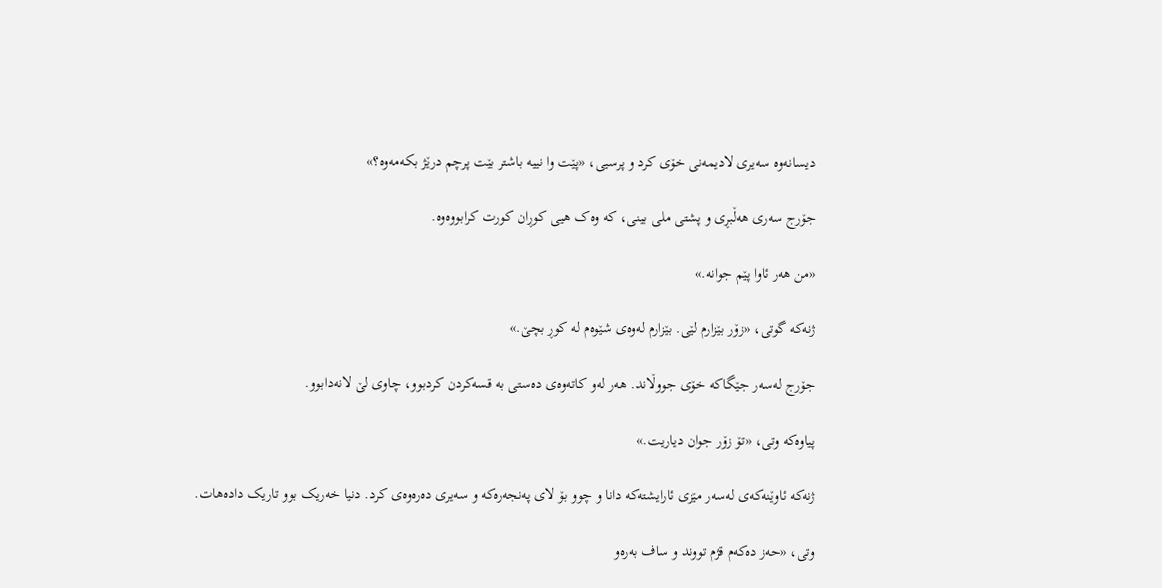دیسانە‌وە‌ سە‌یری لادیمە‌نی خۆی کرد و پرسیی، «پێت وا نییە باشتر بێت پرچم درێژ بکە‌مە‌وە‌؟»

جۆرج سە‌ری هە‌ڵبڕی و پشتی ملی بینی، کە وە‌ک هیی کوڕان کورت کرابووەوە.

«من هەر ئاوا پێم جوانە.»

ژنە‌کە گوتی، «زۆر بێزارم لێی. بێزارم لە‌وە‌ی شێوە‌م لە کوڕ بچێ.»

جۆرج لە‌سە‌ر جێگاکە خۆی جووڵاند. هە‌ر لە‌و کاتە‌وە‌ی دە‌ستی بە قسە‌کردن کردبوو، چاوی لێ لانە‌دابوو.

پیاوە‌کە وتی، «تۆ زۆر جوان دیاریت.»

ژنە‌کە ئاوێنە‌کە‌ی لە‌سە‌ر مێزی ئارایشتە‌کە دانا و چوو بۆ لای پە‌نجە‌رە‌کە و سە‌یری دە‌رە‌وە‌ی کرد. دنیا خە‌ریک بوو تاریک داد‌ەهات.

وتی، «حەز دەکەم قژم تووند و ساف بەرەو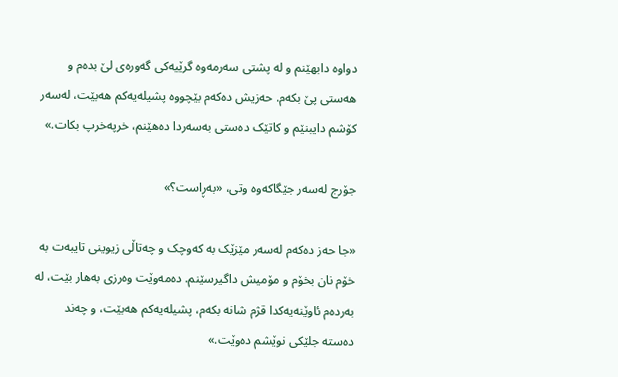دواوە دابهێنم و لە پشتی سەرمەوە گرێیەکی گەورەی لێ بدەم و هەستی پێ بکەم. حەزیش دەکەم بێچووە پشیلەیەکم هەبێت، لەسەر کۆشم دایبنێم و کاتێک دەستی بەسەردا دەهێنم، خرپەخرپ بکات.»

جۆرج لە‌سە‌ر جێگاکە‌وە وتی، «بە‌ڕاست؟»

«جا حە‌ز دە‌کە‌م لە‌سە‌ر مێزێک بە کە‌وچک و چە‌تاڵی زیوینی تایبە‌ت بە خۆم نان بخۆم و مۆمیش داگیرسێنم. دە‌مە‌وێت وە‌رزی بە‌هار بێت، لە بە‌ردە‌م ئاوێنە‌یە‌کدا قژم شانە بکە‌م، پشیلە‌یە‌کم هە‌بێت، و چە‌ند دەستە جلێکی نوێشم دە‌وێت.»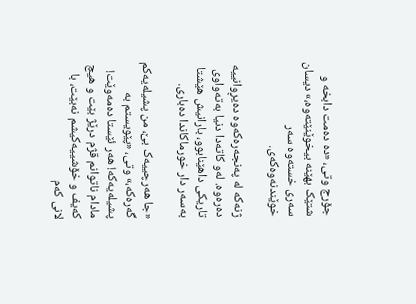جۆرج وتی، «دە دە‌مت دابخە و شتێک بهێنە بیخوێنێتە‌وە‌،» دیسان سەری خستەوە سەر خوێندنە‌وەکەی.

ژنەکە لە پەنجەرەکەوە دەیڕوانییە دەرەوە. لەو کاتەدا دنیا بەتەواوی تاریکی داهێنابوو، بارانیش هێشتا بەسەر دار خورماکاندا دەباری.

«جا هە‌رچییە‌ک بێ، من پشیلە‌یە‌کم گە‌رە‌کە،» وتی، «پێویستم بە پشیلە‌یە‌کە! هە‌ر ئێستا دە‌مە‌وێت! مادام ناتوانم قژم درێژ بێت و هیچ کە‌یف و خۆشییە‌کیشم نە‌بێت، با لانی کە‌م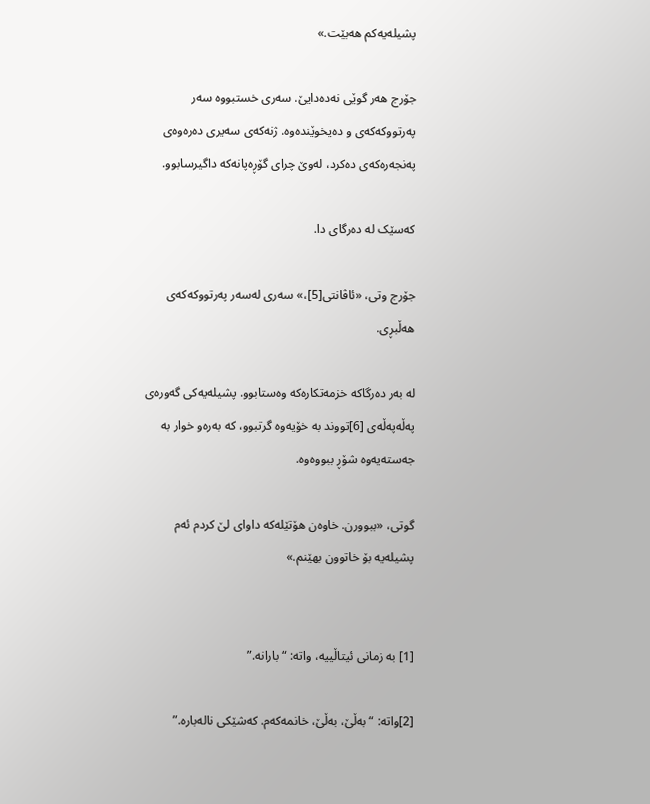پشیلە‌یە‌کم هە‌بێت.»

جۆرج هەر گوێی نەدەدایێ. سەری خستبووە سەر پەرتووکەکەی و دەیخوێندەوە. ژنە‌کە‌ی سە‌یری دە‌رە‌وە‌ی پە‌نجە‌رە‌کە‌ی دە‌کرد، لە‌وێ چرای گۆڕە‌پانە‌کە‌ داگیرسابوو.

کە‌سێک لە دە‌رگای دا.

جۆرج وتی، «ئاڤانتی[5]،» سە‌ری لە‌سە‌ر پەرتووکە‌کە‌ی هە‌ڵبڕی.

لە ‌بە‌ر دە‌رگاکە خزمە‌تکارە‌کە‌ وە‌ستابوو. پشیلە‌یە‌کی گە‌ورە‌ی پە‌ڵە‌پە‌ڵە‌ی [6]تووند بە خۆیە‌وە‌ گرتبوو، کە بە‌رە‌و خوار بە جە‌ستە‌یە‌وە‌ شۆڕ ببووە‌وە‌.

گوتی، «ببوورن. خاوەن هۆتێلەکە داوای لێ کردم ئەم پشیلەیە بۆ خاتوون بهێنم.»


[1] بە زمانی ئیتاڵییە، واتە: “بارانە.”

[2]واتە: “بەڵێ، بەڵێ، خانمەکەم. کەشێکی نالەبارە.”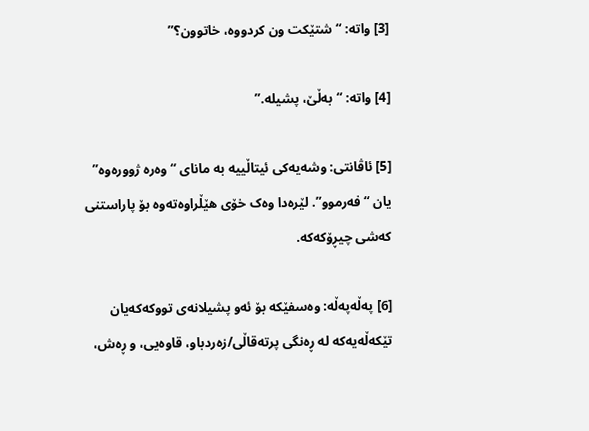[3] واتە: “شتێکت ون کردووە، خاتوون؟”

[4] واتە: “بەڵێ، پشیلە.”

[5] ئاڤانتی: وشە‌یە‌کی ئیتاڵییە‌ بە مانای “وە‌رە ژوورە‌وە‌” یان “فە‌رموو”. لێرە‌دا وە‌ک خۆی هێڵراوە‌تە‌وە‌ بۆ پاراستنی کە‌شی چیڕۆکە‌کە‌.

[6] پە‌ڵە‌پە‌ڵە‌: وە‌سفێکە بۆ ئە‌و پشیلانە‌ی تووکە‌کە‌یان تێکە‌ڵە‌یە‌کە لە ڕە‌نگی پرتە‌قاڵی/زە‌ردباو، قاوە‌یی، و ڕە‌ش،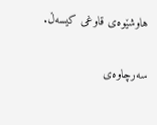هاوشێوە‌ی قاوغی کیسە‌ڵ.

سەرچاوەی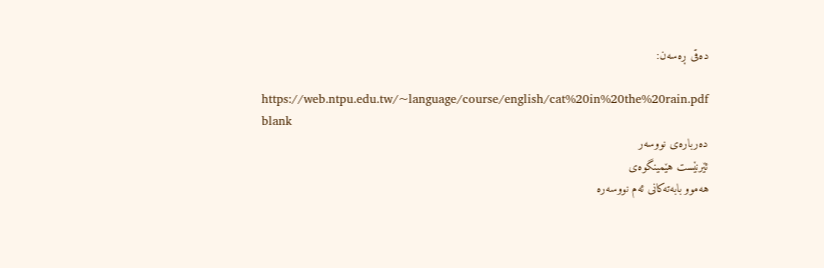دەقی ڕەسەن:

https://web.ntpu.edu.tw/~language/course/english/cat%20in%20the%20rain.pdf
blank
دەربارەی نووسەر
ئێرنێست هێمینگوەی
هەموو بابەتەکانی ئەم نووسەرە